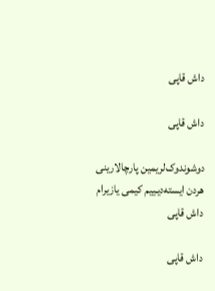داش قاپی

داش قاپی

دوشوندوک‌لریمین پارچالارینی هردن ایسته‌دیـییم کیمی یازیرام
داش قاپی

داش قاپی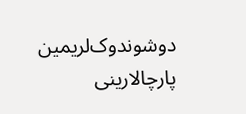دوشوندوک‌لریمین پارچالارینی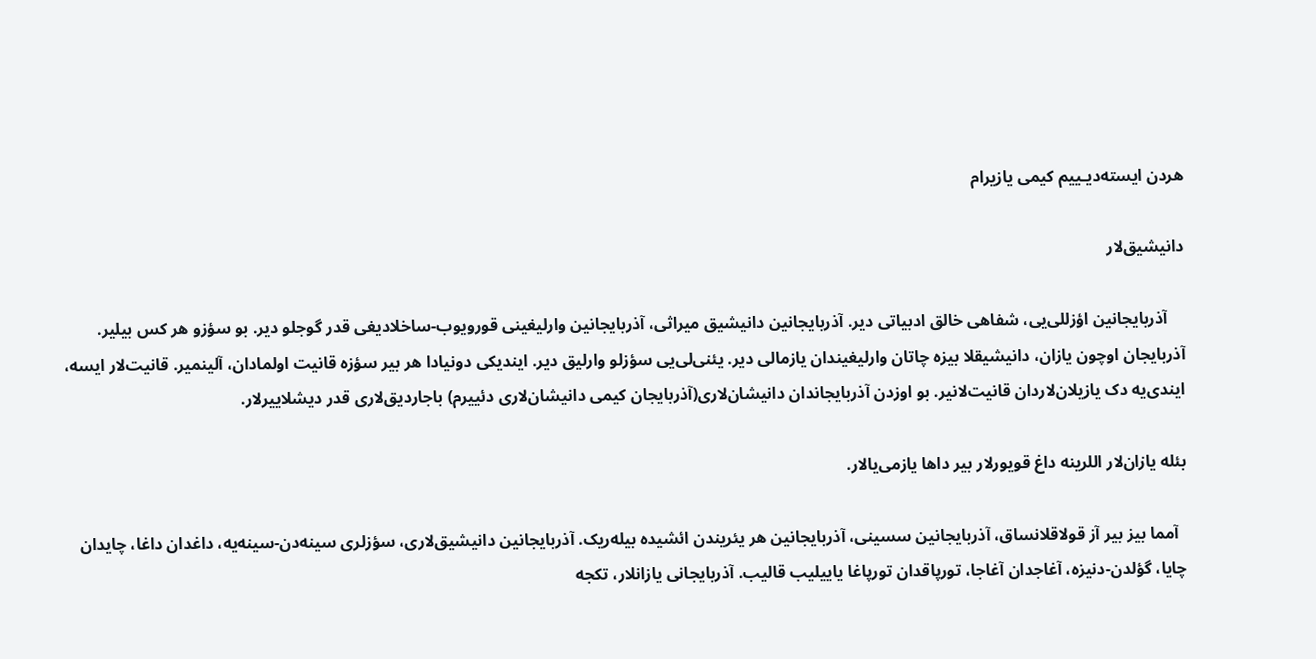هردن ایسته‌دیـییم کیمی یازیرام

دانیشیق‌لار

    آذربایجانین اؤزللی‌یی، شفاهی خالق ادبیاتی دیر. آذربایجانین دانیشیق میراثی، آذربایجانین وارلیغینی قورویوب-ساخلادیغی قدر گوجلو دیر. بو سؤزو هر کس بیلیر. آذربایجان اوچون یازان، دانیشیقلا بیزه چاتان وارلیغیندان یازمالی دیر. یئنی‌لی‌یی سؤزلو وارلیق دیر. ایندیکی دونیادا هر بیر سؤزه قانیت اولمادان، آلینمیر. قانیت‌لار ایسه، ایندی‌یه دک یازیلان‌لاردان قانیت‌لانیر. بو اوزدن آذربایجاندان دانیشان‌لاری(آذربایجان کیمی دانیشان‌لاری دئییرم) باجاردیق‌لاری قدر دیشلاییرلار.

بئله یازان‌لار اللرینه داغ قویورلار بیر داها یازمی‌یالار.

  آمما بیز بیر آز قولاقلانساق، آذربایجانین سسینی، آذربایجانین هر یئریندن ائشیده بیله‌ریک. آذربایجانین دانیشیق‌لاری، سؤزلری سینه‌دن-سینه‌یه، داغدان داغا، چایدان چایا، گؤلدن-دنیزه، آغاجدان آغاجا، تورپاقدان تورپاغا یاییلیب قالیب. آذربایجانی یازانلار، تکجه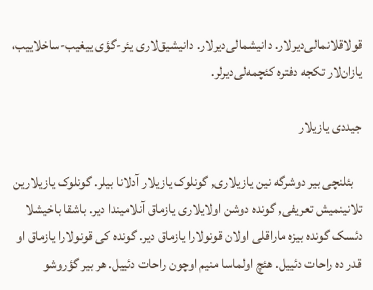قولاقلانمالی‌دیرلار. دانیشمالی‌دیرلار. دانیشیق‌لاری یئر-گؤی ییغیب-ساخلاییب، یازان‌لار تکجه دفتره کئچمه‌لی‌دیرلر.

جیددی یازیلار

   بئلنچی بیر دوشرگه نین یازیلاری, گونلوک یازیلار آدلانا بیلر. گونلوک یازیلارین تلانینمیش تعریفی, گونده دوشن اولایلاری یازماق آنلامیندا دیر. باشقا باخیشلا دئسک گونده بیزه ماراقلی اولان قونولارا یازماق دیر. گونده کی قونولارا یازماق او قدر ده راحات دئییل. هئچ اولماسا منیم اوچون راحات دئییل. هر بیر گؤروشو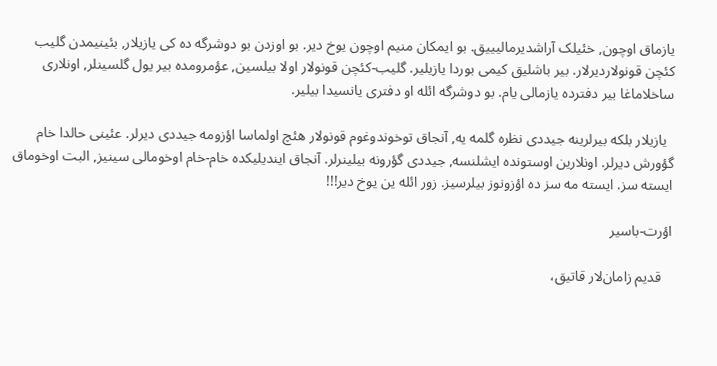یازماق اوچون, خئیلک آراشدیرمالیییق. بو ایمکان منیم اوچون یوخ دیر. بو اوزدن بو دوشرگه ده کی یازیلار, بئینیمدن گلیب کئچن قونولاردیرلار. بیر باشلیق کیمی بوردا یازیلیر. گلیب-کئچن قونولار اولا بیلسین, عؤمرومده بیر یول گلسینلر, اونلاری ساخلاماغا بیر دفترده یازمالی یام. بو دوشرگه ائله او دفتری یانسیدا بیلیر.

  یازیلار بلکه بیرلرینه جیددی نظره گلمه یه, آنجاق توخوندوغوم قونولار هئچ اولماسا اؤزومه جیددی دیرلر. عئینی حالدا خام گؤورش دیرلر. اونلارین اوستونده ایشلنسه, جیددی گؤرونه بیلینرلر. آنجاق ایندیلیکده خام-خام اوخومالی سینیز, البت اوخوماق ایسته سز. ایسته مه سز ده اؤزونوز بیلرسیز. زور ائله ین یوخ دیر!!!

اؤرت-باسیر

   قدیم زامان‌لار قاتیق،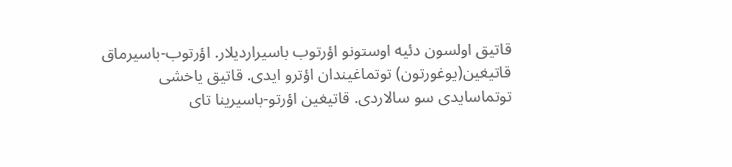قاتیق اولسون دئیه اوستونو اؤرتوب باسیراردیلار. اؤرتوب-باسیرماق قاتیغین(یوغورتون) توتماغیندان اؤترو ایدی. قاتیق یاخشی توتماسایدی سو سالاردی. قاتیغین اؤرتو-باسیرینا تای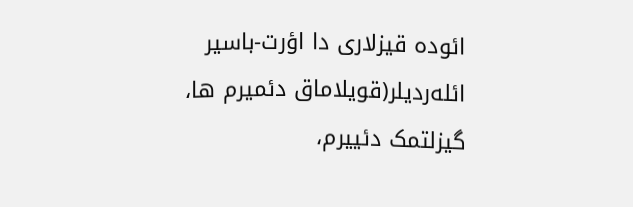ائوده قیزلاری دا اؤرت-باسیر ائله‌ردیلر(قویلاماق دئمیرم ها، گیزلتمک دئییرم،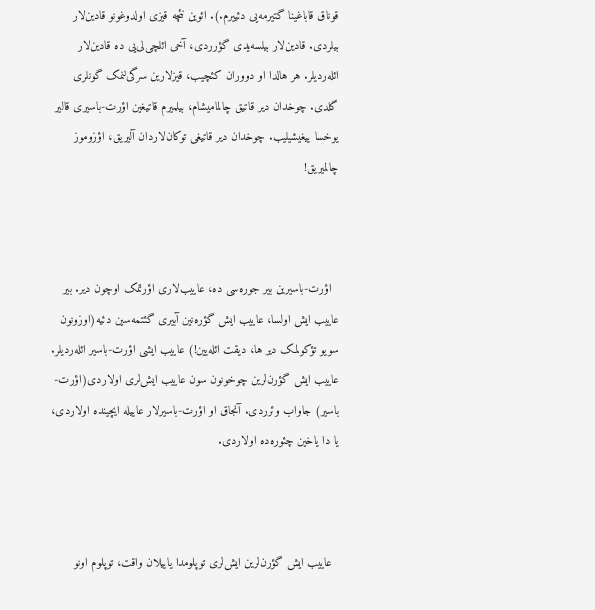قوناق قاباغینا گتیرمه‌یی دئییرم.). ائوین نئچه قیزی اولدوغونو قادین‌لار بیلردی. قادین‌لار بیلسه‌یدی گؤرردی، آخی ائلچی‌لی‌یی ده قادین‌لار ائله‌ردیلر. هر هالدا او دووران کئچیب، قیزلارین سرگی‌لنمک گونلری گلدی. چوخدان دیر قاتیق چالمامیشام، بیلمیرم قاتیغین اؤرت-باسیری قالیر یوخسا ییغیشیلیب. چوخدان دیر قاتیغی توکان‌لاردان آلیریق، اؤزوموز چالمیریق!



  اؤرت-باسیرین بیر جوره‌سی ده، عاییب‌لاری اؤرتمک اوچون دیر. بیر عاییب ایش اولسا، عاییب ایش گؤره‌نین آبیری گئتمه‌سین دئیه(اوزونون سویو تؤکولمک دیر ها، دیقت ائله‌یین!) عاییب ایشی اؤرت-باسیر ائله‌ردیلر. عاییب ایش گؤرن‌لرین چوخونون سون عاییب ایش‌لری اولاردی(اؤرت-باسیر) جاواب وئرردی. آنجاق او اؤرت-باسیرلار عاییله ایچینده اولاردی، یا دا یاخین چئوره‌ده اولاردی.



  عاییب ایش گؤرن‌لرین ایش‌لری توپلومدا یاییلان واقت، توپلوم اونو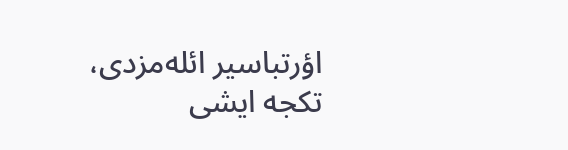اؤرتباسیر ائله‌مزدی، تکجه ایشی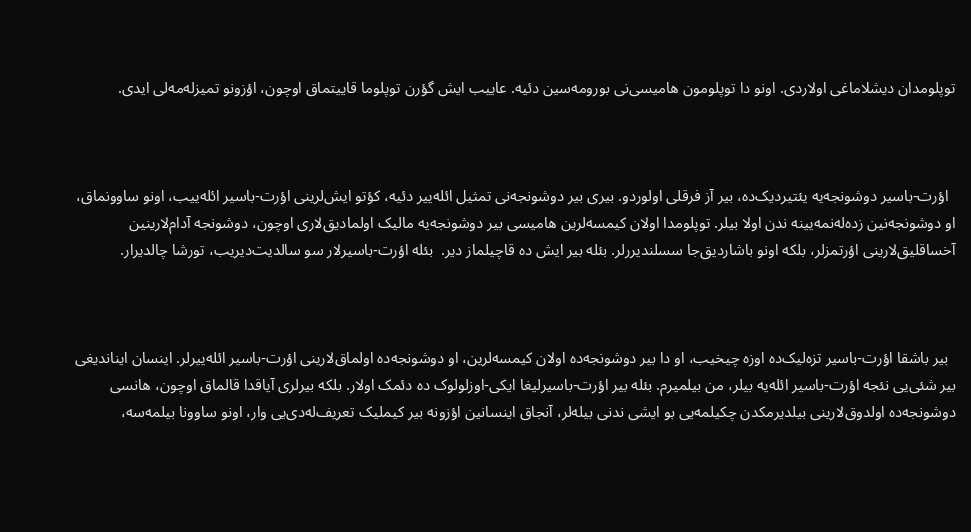توپلومدان دیشلاماغی اولاردی. اونو دا توپلومون هامیسی‌نی بورومه‌سین دئیه. عاییب ایش گؤرن توپلوما قاییتماق اوچون، اؤزونو تمیزله‌مه‌لی ایدی.



  اؤرت-باسیر دوشونجه‌یه یئتیردیک‌ده، بیر آز فرقلی اولوردو. بیری بیر دوشونجه‌نی تمثیل ائله‌ییر دئیه، کؤتو ایش‌لرینی اؤرت-باسیر ائله‌ییب، اونو ساوونماق، او دوشونجه‌نین زده‌له‌نمه‌یینه ندن اولا بیلر. توپلومدا اولان کیمسه‌لرین هامیسی بیر دوشونجه‌یه مالیک اولمادیق‌لاری اوچون، دوشونجه آدام‌لارینین آخساقلیق‌لارینی اؤرتمزلر، بلکه اونو باشاردیق‌جا سسلندیررلر. بئله بیر ایش ده قاچیلماز دیر.  بئله اؤرت-باسیرلار سو سالدیت‌دیریب، تورشا چالدیرار.



  بیر باشقا اؤرت-باسیر تزه‌لیک‌ده اوزه چیخیب، او دا بیر دوشونجه‌ده اولان کیمسه‌لرین، او دوشونجه‌ده اولماق‌لارینی اؤرت-باسیر ائله‌ییرلر. اینسان ایناندیغی بیر شئی‌یی نئجه اؤرت-باسیر ائله‌یه بیلر، من بیلمیرم. بئله بیر اؤرت-باسیرلیغا ایکی-اوزلولوک ده دئمک اولار. بلکه بیرلری آیاقدا قالماق اوچون، هانسی دوشونجه‌ده اولدوق‌لارینی بیلدیرمکدن چکیلمه‌یی بو ایشی ندنی بیله‌لر، آنجاق اینسانین اؤزونه بیر کیملیک تعریف‌له‌دی‌یی وار، اونو ساوونا بیلمه‌سه،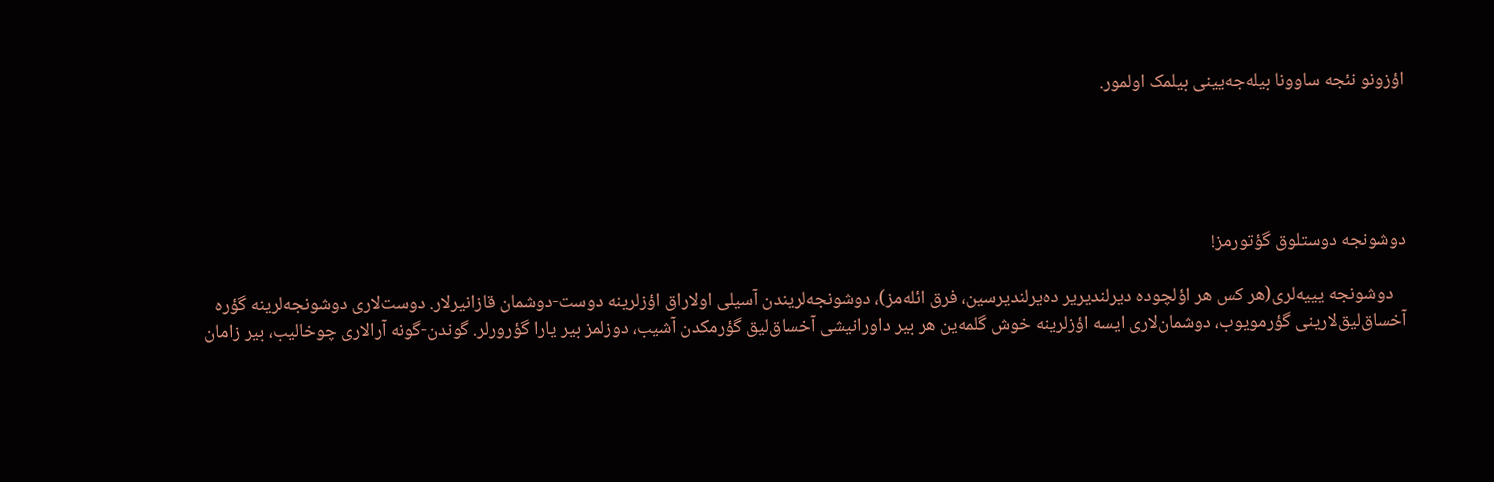اؤزونو نئجه ساوونا بیله‌جه‌یینی بیلمک اولمور.





دوشونجه دوستلوق گؤتورمز!

   دوشونجه یییه‌لری(هر کس هر اؤلچوده دیرلندیریر ده‌یرلندیرسین، فرق ائله‌مز)، دوشونجه‌لریندن آسیلی اولاراق اؤزلرینه دوست-دوشمان قازانیرلار. دوست‌لاری دوشونجه‌لرینه گؤره آخساق‌لیق‌لارینی گؤرمویوب، دوشمان‌لاری ایسه اؤزلرینه خوش گلمه‌ین هر بیر داورانیشی آخساق‌لیق گؤرمکدن آشیب، دوزلمز بیر یارا گؤرورلر. گوندن-گونه آرالاری چوخالیب، بیر زامان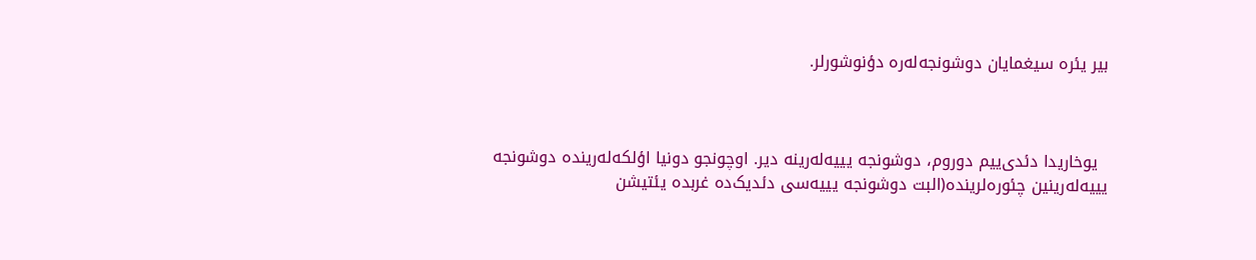بیر یئره سیغمایان دوشونجه‌له‌ره دؤنوشورلر.



  یوخاریدا دئدی‌ییم دوروم، دوشونجه یییه‌له‌رینه دیر. اوچونجو دونیا اؤلکه‌له‌رینده دوشونجه یییه‌له‌رینین چئوره‌لرینده(البت دوشونجه یییه‌سی دئدیک‌ده غربده یئتیشن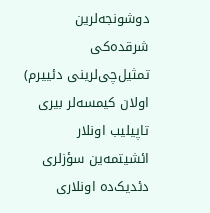دوشونجه‌لرین شرقده‌کی تمثیل‌چی‌لرینی دئییرم) اولان کیمسه‌لر بیری تاپیلیب اونلار ائشیتمه‌ین سؤزلری دئدیک‌ده اونلاری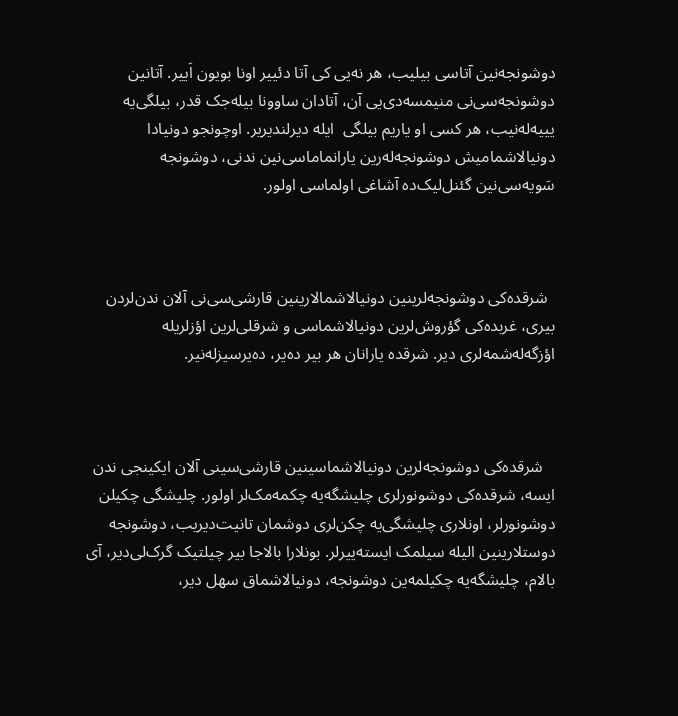دوشونجه‌نین آتاسی بیلیب، هر نه‌یی کی آتا دئییر اونا بویون اَییر. آتانین دوشونجه‌سی‌‌نی منیمسه‌دی‌یی آن، آتادان ساوونا بیله‌جک قدر، بیلگی‌یه یییه‌له‌نیب، هر کسی او یاریم بیلگی  ایله دیرلندیریر. اوچونجو دونیادا دونیالاشمامیش دوشونجه‌له‌رین یارانماماسی‌نین ندنی، دوشونجه سَویه‌سی‌نین گئنل‌لیک‌ده آشاغی اولماسی اولور.



  شرقده‌کی دوشونجه‌لرینین دونیالاشمالارینین قارشی‌سی‌نی آلان ندن‌لردن بیری، غربده‌کی گؤروش‌لرین دونیالاشماسی و شرقلی‌لرین اؤزلریله اؤزگه‌له‌شمه‌لری دیر. شرقده یارانان هر بیر ده‌یر، ده‌یرسیزله‌نیر.



   شرقده‌کی دوشونجه‌لرین دونیالاشماسینین قارشی‌سینی آلان ایکینجی ندن ایسه، شرقده‌کی دوشونورلری چلیشگه‌یه چکمه‌مک‌لر اولور. چلیشگی چکیلن دوشونورلر، اونلاری چلیشگی‌یه چکن‌لری دوشمان تانیت‌دیریب، دوشونجه دوستلارینین الیله سیلمک ایسته‌ییرلر. بونلارا بالاجا بیر چیلتیک گرک‌لی‌دیر، آی بالام، چلیشگه‌یه چکیلمه‌ین دوشونجه، دونیالاشماق سهل دیر،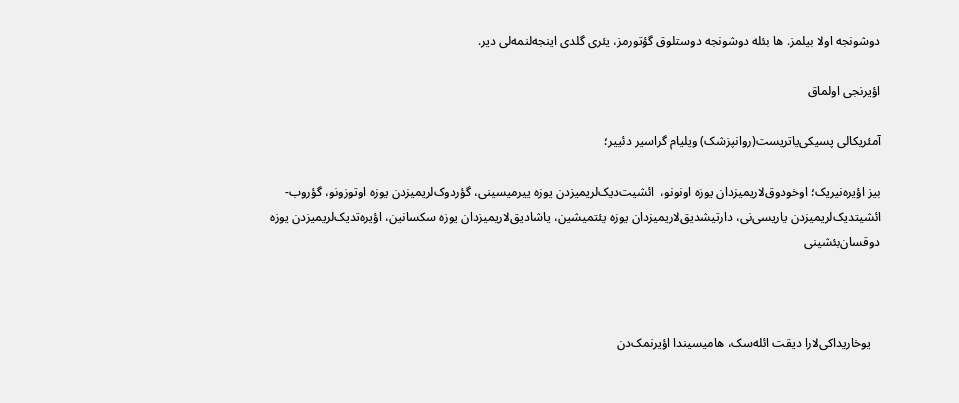دوشونجه اولا بیلمز. ها بئله دوشونجه دوستلوق گؤتورمز، یئری گلدی اینجه‌لنمه‌لی دیر.

اؤیرنجی اولماق

آمئریکالی پسیکی‌یاتریست(روانپزشک) ویلیام گراسیر دئییر؛

بیز اؤیره‌نیریک؛ اوخودوق‌لاریمیزدان یوزه اونونو،  ائشیت‌دیک‌لریمیزدن یوزه ییرمیسینی، گؤردوک‌لریمیزدن یوزه اوتوزونو، گؤروب-ائشیتدیک‌لریمیزدن یاریسی‌نی، دارتیشدیق‌لاریمیزدان یوزه یئتمیشین، یاشادیق‌لاریمیزدان یوزه سکسانین، اؤیره‌تدیک‌لریمیزدن یوزه دوقسان‌بئشینی



   یوخاریداکی‌لارا دیقت ائله‌سک، هامیسیندا اؤیرنمک‌دن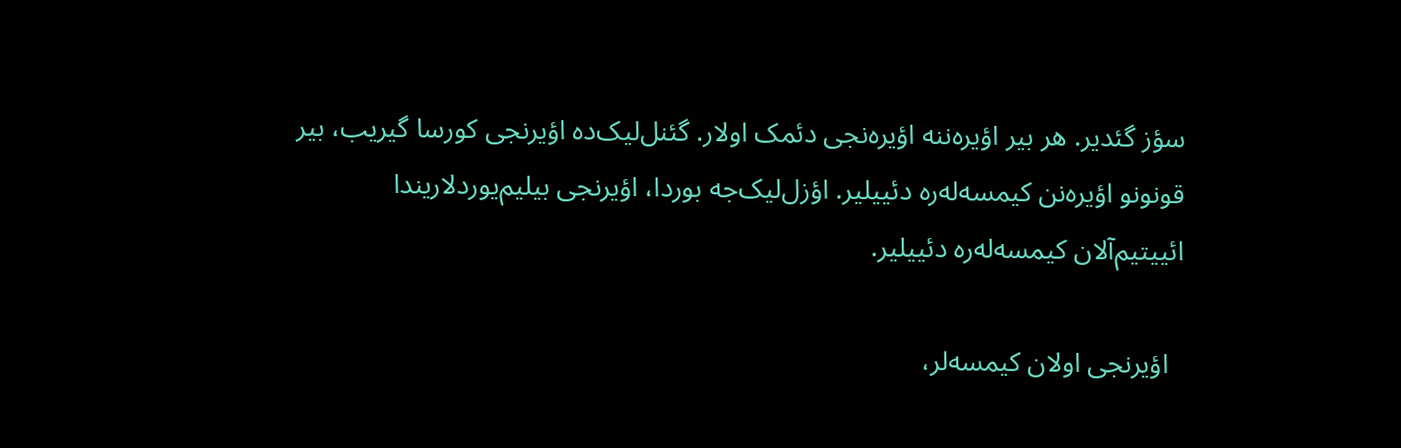سؤز گئدیر. هر بیر اؤیره‌ننه اؤیره‌نجی دئمک اولار. گئنل‌لیک‌ده اؤیرنجی کورسا گیریب، بیر قونونو اؤیره‌نن کیمسه‌له‌ره دئییلیر. اؤزل‌لیک‌جه بوردا، اؤیرنجی بیلیم‌یوردلاریندا ائییتیم‌آلان کیمسه‌له‌ره دئییلیر.

  اؤیرنجی اولان کیمسه‌لر،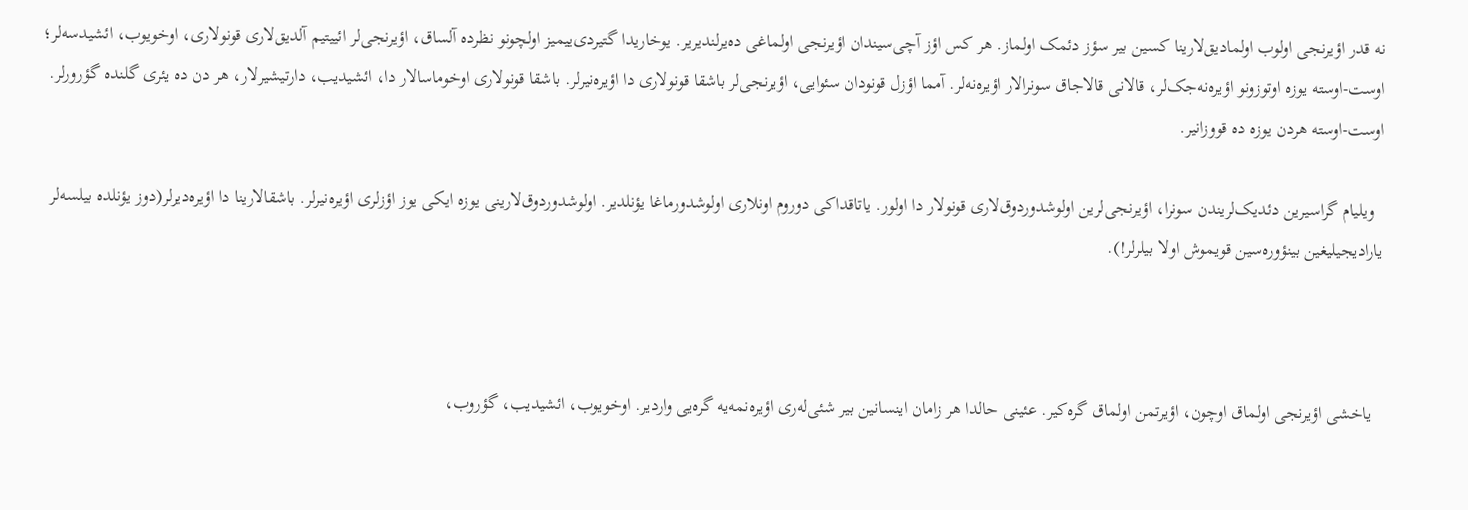نه قدر اؤیرنجی اولوب اولمادیق‌لارینا کسین بیر سؤز دئمک اولماز. هر کس اؤز آچی‌سیندان اؤیرنجی اولماغی ده‌یرلندیریر. یوخاریدا گتیردی‌ییمیز اولچونو نظرده آلساق، اؤیرنجی‌لر ائییتیم آلدیق‌لاری قونولاری، اوخویوب، ائشیدسه‌لر؛ اوست-اوسته یوزه اوتوزونو اؤیره‌نه‌جک‌لر، قالانی قالاجاق سونرالار اؤیره‌نه‌لر. آمما اؤزل قونودان سئوایی، اؤیرنجی‌لر باشقا قونولاری دا اؤیره‌نیرلر. باشقا قونولاری اوخوماسالار دا، ائشیدیب، دارتیشیرلار، هر دن ده یئری گلنده گؤرورلر. اوست-اوسته هردن یوزه ده قووزانیر.

  ویلیام گراسیرین دئدیک‌لریندن سونرا، اؤیرنجی‌لرین اولوشدوردوق‌لاری قونولار دا اولور. یاتاقداکی دوروم اونلاری اولوشدورماغا یؤنلدیر. اولوشدوردوق‌لارینی یوزه ایکی یوز اؤزلری اؤیره‌نیرلر. باشقا‌لارینا دا اؤیره‌دیرلر(دوز یؤنلده بیلسه‌لر یارادیجیلیغین بینؤوره‌سین قویموش اولا بیلرلر!).



  یاخشی اؤیرنجی اولماق اوچون، اؤیرتمن اولماق گره‌کیر. عئینی حالدا هر زامان اینسانین بیر شئی‌له‌ری اؤیره‌نمه‌یه گره‌یی واردیر. اوخویوب، ائشیدیب، گؤروب،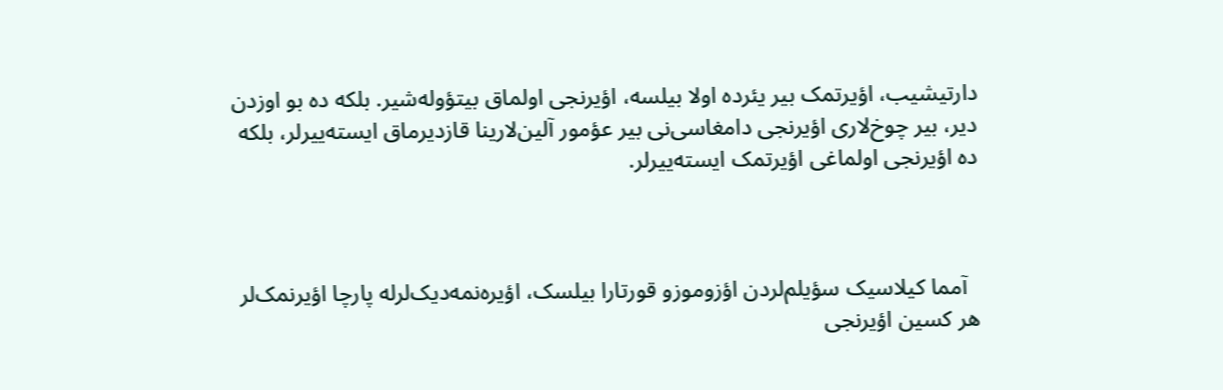دارتیشیب، اؤیرتمک بیر یئرده اولا بیلسه، اؤیرنجی اولماق بیتؤوله‌شیر. بلکه ده بو اوزدن دیر، بیر چوخ‌لاری اؤیرنجی دامغاسی‌نی بیر عؤمور آلین‌لارینا قازدیرماق ایسته‌ییرلر، بلکه ده اؤیرنجی اولماغی اؤیرتمک ایسته‌ییرلر.



  آمما کیلاسیک سؤیلم‌لردن اؤزوموزو قورتارا بیلسک، اؤیره‌نمه‌دیک‌لرله پارچا اؤیرنمک‌لر هر کسین اؤیرنجی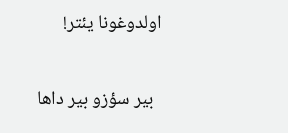اولدوغونا یئتر!

  بیر سؤزو بیر داها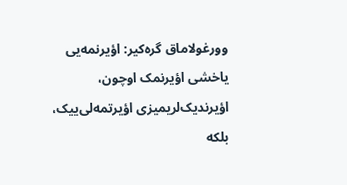وورغولاماق گره‌کیر: اؤیرنمه‌یی یاخشی اؤیرنمک اوچون، اؤیرندیک‌لریمیزی اؤیرتمه‌لی‌ییک، بلکه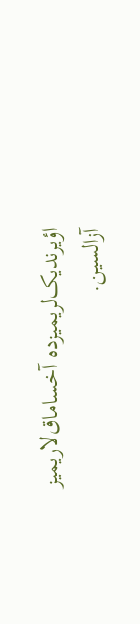اؤیرندیک‌لریمیزده آخساماق‌لاریمیز آزالسین.